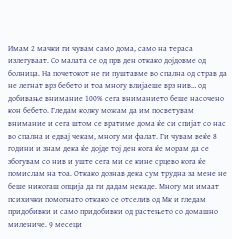Имам 2 мачки ги чувам само дома, само на тераса излегуваат. Со малата се од прв ден откако дојдовме од болница. На почетокот не ги пуштавме во спална од страв да не легнат врз бебето и тоа многу влијаеше врз нив… од добивање внимание 100% сега вниманието беше насочено кон бебето. Гледам колку можам да им посветувам внимание и сега штом се вратиме дома ќе си спијат со нас во спална и едвај чекам, многу ми фалат. Ги чувам веќе 8 години и знам дека ќе дојде тој ден кога ќе морам да се збогувам со нив и уште сега ми се кине срцево кога ќе помислам на тоа. Откако дознав дека сум трудна за мене не беше никогаш опција да ги дадам некаде. Многу ми имаат психички помогнато откако се отселив од Мк и гледам придобивки и само придобивки од растењето со домашно милениче. 9 месеци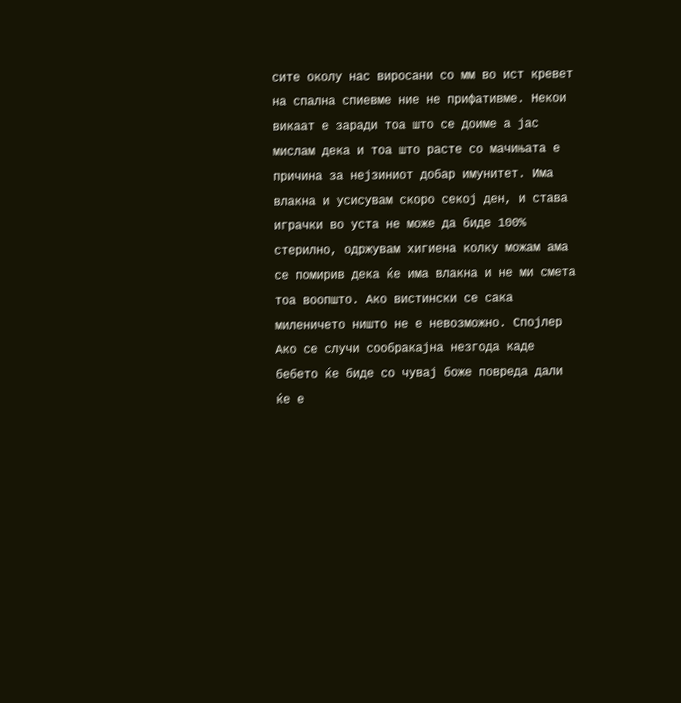сите околу нас виросани со мм во ист кревет на спална спиевме ние не прифативме. Некои викаат е заради тоа што се доиме а јас мислам дека и тоа што расте со мачињата е причина за нејзиниот добар имунитет. Има влакна и усисувам скоро секој ден, и става играчки во уста не може да биде 100% стерилно, одржувам хигиена колку можам ама се помирив дека ќе има влакна и не ми смета тоа воопшто. Ако вистински се сака миленичето ништо не е невозможно. Спојлер
Ако се случи сообракајна незгода каде бебето ќе биде со чувај боже повреда дали ќе е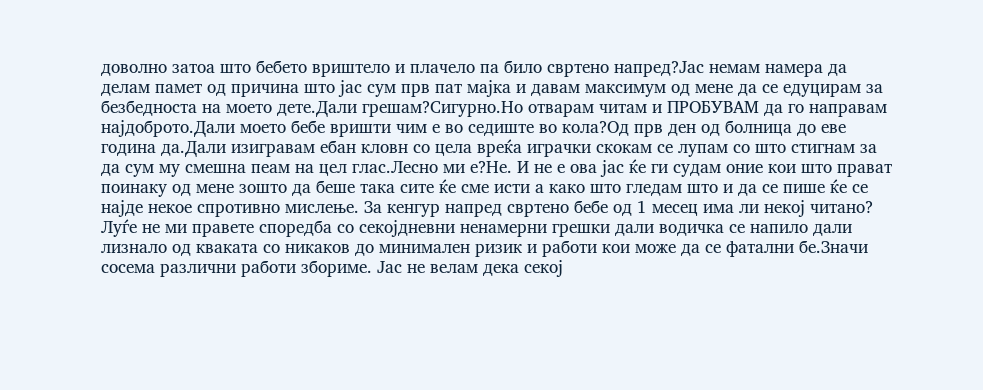доволно затоа што бебето вриштело и плачело па било свртено напред?Јас немам намера да делам памет од причина што јас сум прв пат мајка и давам максимум од мене да се едуцирам за безбедноста на моето дете.Дали грешам?Сигурно.Но отварам читам и ПРОБУВАМ да го направам најдоброто.Дали моето бебе вришти чим е во седиште во кола?Од прв ден од болница до еве година да.Дали изигравам ебан кловн со цела вреќа играчки скокам се лупам со што стигнам за да сум му смешна пеам на цел глас.Лесно ми е?Не. И не е ова јас ќе ги судам оние кои што прават поинаку од мене зошто да беше така сите ќе сме исти а како што гледам што и да се пише ќе се најде некое спротивно мислење. За кенгур напред свртено бебе од 1 месец има ли некој читано? Луѓе не ми правете споредба со секојдневни ненамерни грешки дали водичка се напило дали лизнало од кваката со никаков до минимален ризик и работи кои може да се фатални бе.Значи сосема различни работи збориме. Јас не велам дека секој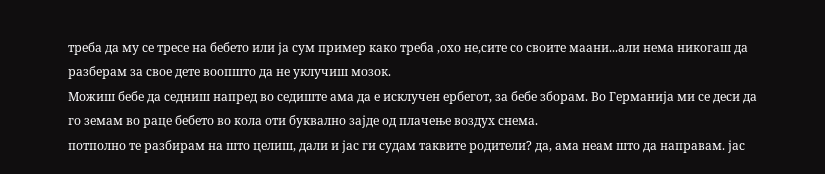треба да му се тресе на бебето или ја сум пример како треба ,охо не,сите со своите маани...али нема никогаш да разберам за свое дете воопшто да не уклучиш мозок.
Можиш бебе да седниш напред во седиште ама да е исклучен ербегот, за бебе зборам. Во Германија ми се деси да го земам во раце бебето во кола оти буквално зајде од плачење воздух снема.
потполно те разбирам на што целиш, дали и јас ги судам таквите родители? да, ама неам што да направам. јас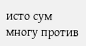исто сум многу против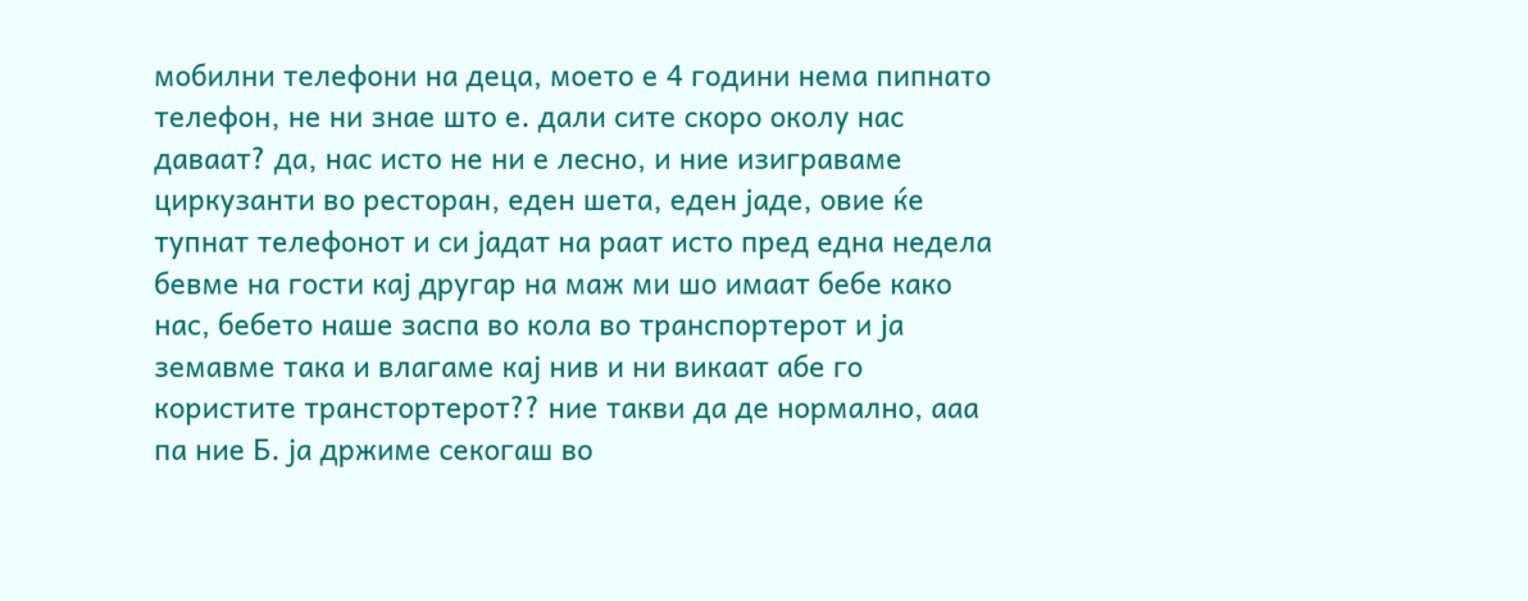мобилни телефони на деца, моето е 4 години нема пипнато телефон, не ни знае што е. дали сите скоро околу нас даваат? да, нас исто не ни е лесно, и ние изиграваме циркузанти во ресторан, еден шета, еден јаде, овие ќе тупнат телефонот и си јадат на раат исто пред една недела бевме на гости кај другар на маж ми шо имаат бебе како нас, бебето наше заспа во кола во транспортерот и ја земавме така и влагаме кај нив и ни викаат абе го користите транстортерот?? ние такви да де нормално, ааа па ние Б. ја држиме секогаш во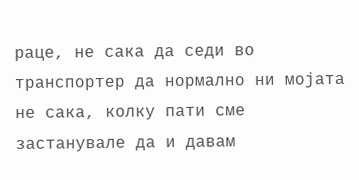раце, не сака да седи во транспортер да нормално ни мојата не сака, колку пати сме застанувале да и давам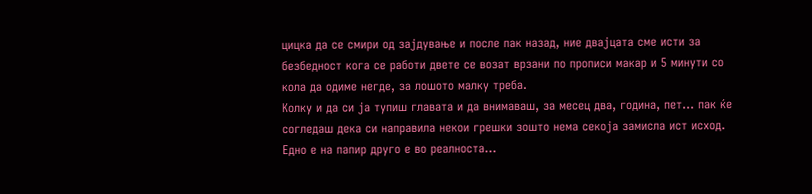цицка да се смири од зајдување и после пак назад, ние двајцата сме исти за безбедност кога се работи двете се возат врзани по прописи макар и 5 минути со кола да одиме негде, за лошото малку треба.
Колку и да си ја тупиш главата и да внимаваш, за месец два, година, пет... пак ќе согледаш дека си направила некои грешки зошто нема секоја замисла ист исход. Едно е на папир друго е во реалноста...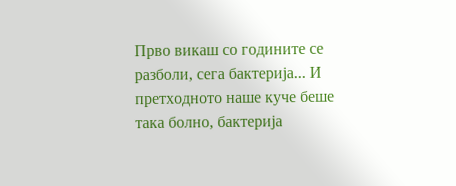Прво викаш со годините се разболи, сега бактерија... И претходното наше куче беше така болно, бактерија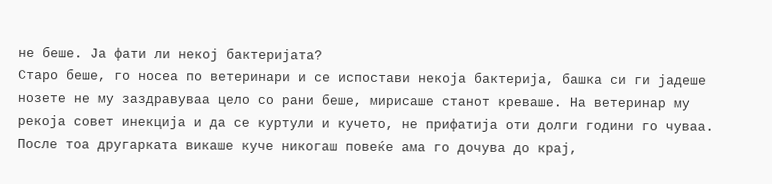не беше. Ја фати ли некој бактеријата?
Старо беше, го носеа по ветеринари и се испостави некоја бактерија, башка си ги јадеше нозете не му заздравуваа цело со рани беше, мирисаше станот креваше. На ветеринар му рекоја совет инекција и да се куртули и кучето, не прифатија оти долги години го чуваа. После тоа другарката викаше куче никогаш повеќе ама го дочува до крај,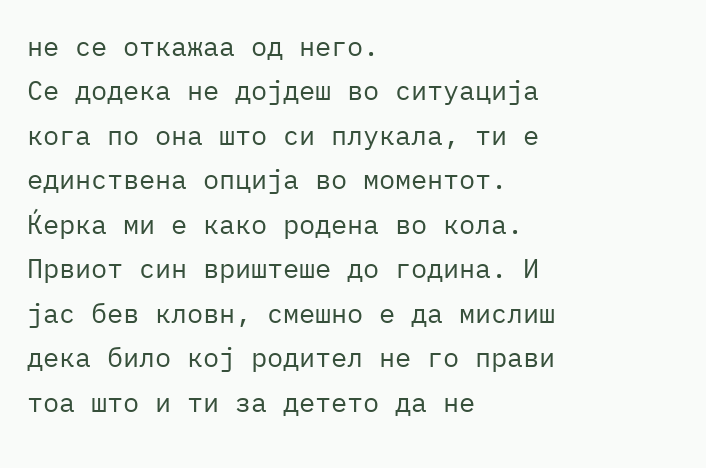не се откажаа од него.
Се додека не дојдеш во ситуација кога по она што си плукала, ти е единствена опција во моментот. Ќерка ми е како родена во кола. Првиот син вриштеше до година. И јас бев кловн, смешно е да мислиш дека било кој родител не го прави тоа што и ти за детето да не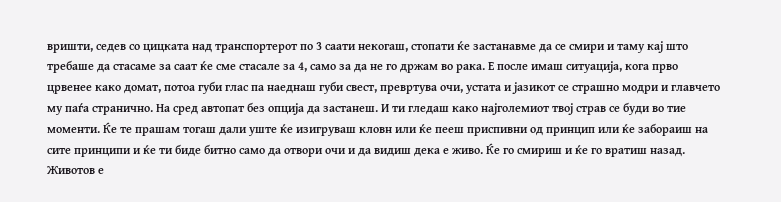вришти, седев со цицката над транспортерот по 3 саати некогаш, стопати ќе застанавме да се смири и таму кај што требаше да стасаме за саат ќе сме стасале за 4, само за да не го држам во рака. Е после имаш ситуација, кога прво црвенее како домат, потоа губи глас па наеднаш губи свест, превртува очи, устата и јазикот се страшно модри и главчето му паѓа странично. На сред автопат без опција да застанеш. И ти гледаш како најголемиот твој страв се буди во тие моменти. Ќе те прашам тогаш дали уште ќе изигруваш кловн или ќе пееш приспивни од принцип или ќе забораиш на сите принципи и ќе ти биде битно само да отвори очи и да видиш дека е живо. Ќе го смириш и ќе го вратиш назад. Животов е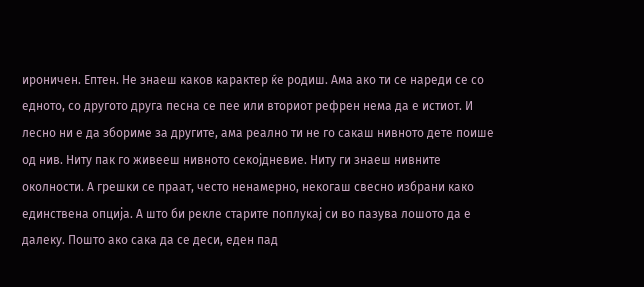ироничен. Ептен. Не знаеш каков карактер ќе родиш. Ама ако ти се нареди се со едното, со другото друга песна се пее или вториот рефрен нема да е истиот. И лесно ни е да збориме за другите, ама реално ти не го сакаш нивното дете поише од нив. Ниту пак го живееш нивното секојдневие. Ниту ги знаеш нивните околности. А грешки се праат, често ненамерно, некогаш свесно избрани како единствена опција. А што би рекле старите поплукај си во пазува лошото да е далеку. Пошто ако сака да се деси, еден пад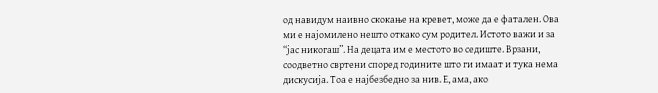од навидум наивно скокање на кревет, може да е фатален. Ова ми е најомилено нешто откако сум родител. Истото важи и за “јас никогаш”. На децата им е местото во седиште. Врзани, соодветно свртени според годините што ги имаат и тука нема дискусија. Тоа е најбезбедно за нив. Е, ама, ако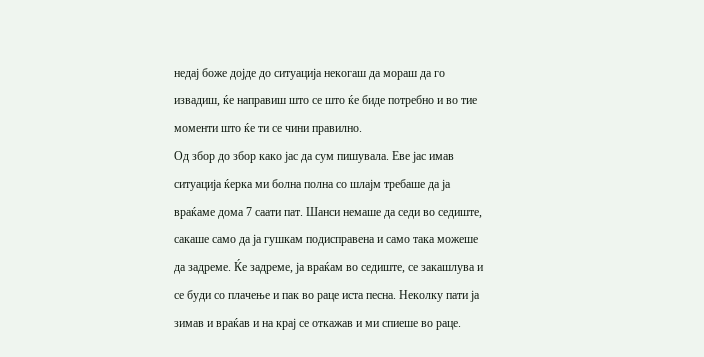недај боже дојде до ситуација некогаш да мораш да го извадиш, ќе направиш што се што ќе биде потребно и во тие моменти што ќе ти се чини правилно.
Од збор до збор како јас да сум пишувала. Еве јас имав ситуација ќерка ми болна полна со шлајм требаше да ја враќаме дома 7 саати пат. Шанси немаше да седи во седиште, сакаше само да ја гушкам подисправена и само така можеше да задреме. Ќе задреме, ја враќам во седиште, се закашлува и се буди со плачење и пак во раце иста песна. Неколку пати ја зимав и враќав и на крај се откажав и ми спиеше во раце.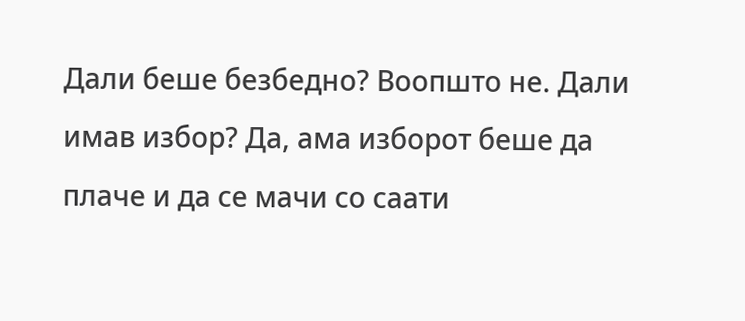Дали беше безбедно? Воопшто не. Дали имав избор? Да, ама изборот беше да плаче и да се мачи со саати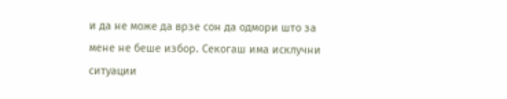и да не може да врзе сон да одмори што за мене не беше избор. Секогаш има исклучни ситуации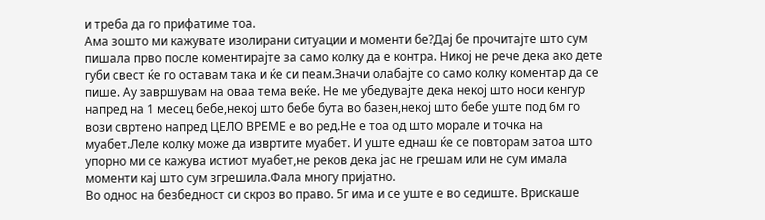и треба да го прифатиме тоа.
Ама зошто ми кажувате изолирани ситуации и моменти бе?Дај бе прочитајте што сум пишала прво после коментирајте за само колку да е контра. Никој не рече дека ако дете губи свест ќе го оставам така и ќе си пеам.Значи олабајте со само колку коментар да се пише. Ау завршувам на оваа тема веќе. Не ме убедувајте дека некој што носи кенгур напред на 1 месец бебе,некој што бебе бута во базен,некој што бебе уште под 6м го вози свртено напред ЦЕЛО ВРЕМЕ е во ред.Не е тоа од што морале и точка на муабет.Леле колку може да извртите муабет. И уште еднаш ќе се повторам затоа што упорно ми се кажува истиот муабет,не реков дека јас не грешам или не сум имала моменти кај што сум згрешила.Фала многу пријатно.
Во однос на безбедност си скроз во право. 5г има и се уште е во седиште. Врискаше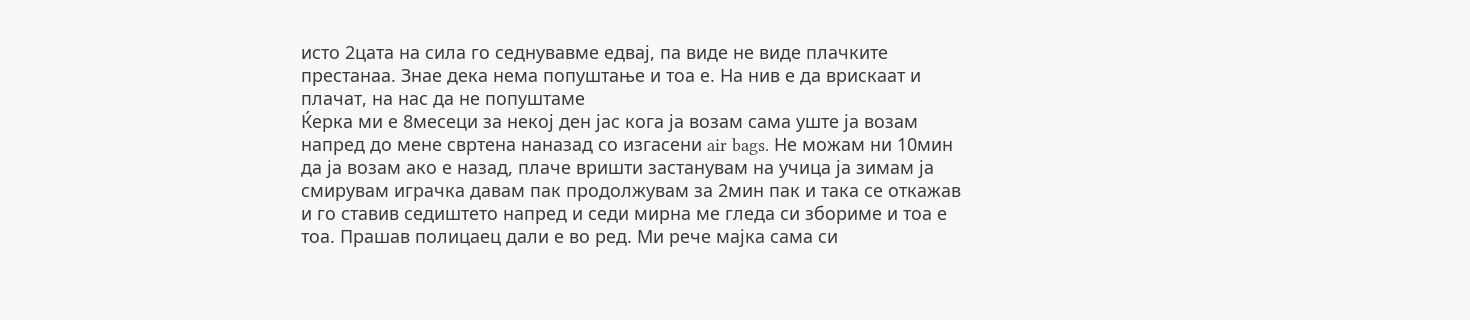исто 2цата на сила го седнувавме едвај, па виде не виде плачките престанаа. Знае дека нема попуштање и тоа е. На нив е да врискаат и плачат, на нас да не попуштаме
Ќерка ми е 8месеци за некој ден јас кога ја возам сама уште ја возам напред до мене свртена наназад со изгасени air bags. Не можам ни 10мин да ја возам ако е назад, плаче вришти застанувам на учица ја зимам ја смирувам играчка давам пак продолжувам за 2мин пак и така се откажав и го ставив седиштето напред и седи мирна ме гледа си збориме и тоа е тоа. Прашав полицаец дали е во ред. Ми рече мајка сама си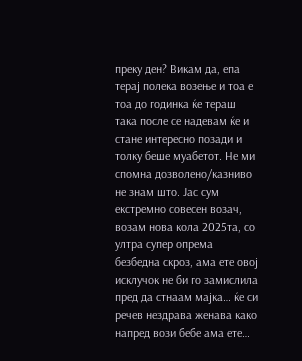преку ден? Викам да, епа терај полека возење и тоа е тоа до годинка ќе тераш така после се надевам ќе и стане интересно позади и толку беше муабетот. Не ми спомна дозволено/казниво не знам што. Јас сум екстремно совесен возач, возам нова кола 2025та, со ултра супер опрема безбедна скроз, ама ете овој исклучок не би го замислила пред да стнаам мајка… ќе си речев нездрава женава како напред вози бебе ама ете…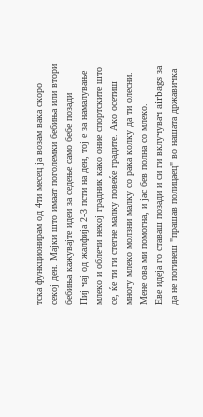тска функционирам од 4ти месец ја возам вака скоро секој ден. Мајки што имаат поголемки бебиња или втори бебиња кажувајте идеи за седење само бебе позади
Пиј чај од жалфија 2-3 псти на ден, тој е за намалување млеко и облечи некој градник како оние спортските што се, ќе ти ги стегне малку повеќе градите. Ако осетиш многу млеко молзни малку со рака колку да ти олесни. Мене ова ми помогна, и јас бев полна со млеко.
Еве идеја го ставаш позади и си ги вклучувач airbags за да не погинеш "прашав полицаец" во нашата државичка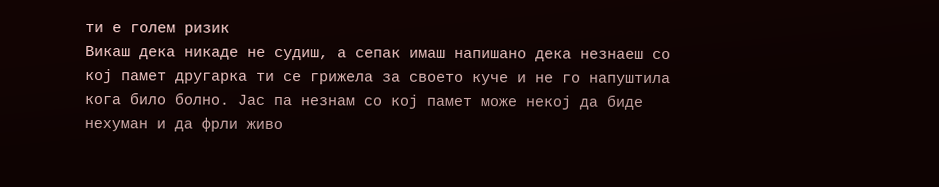ти е голем ризик
Викаш дека никаде не судиш, а сепак имаш напишано дека незнаеш со кој памет другарка ти се грижела за своето куче и не го напуштила кога било болно. Јас па незнам со кој памет може некој да биде нехуман и да фрли живо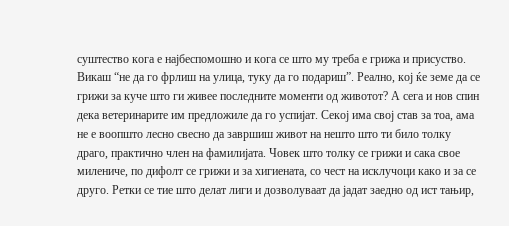суштество кога е најбеспомошно и кога се што му треба е грижа и присуство. Викаш “не да го фрлиш на улица, туку да го подариш”. Реално, кој ќе земе да се грижи за куче што ги живее последните моменти од животот? А сега и нов спин дека ветеринарите им предложиле да го успијат. Секој има свој став за тоа, ама не е воопшто лесно свесно да завршиш живот на нешто што ти било толку драго, практично член на фамилијата. Човек што толку се грижи и сака свое милениче, по дифолт се грижи и за хигиената, со чест на исклучоци како и за се друго. Ретки се тие што делат лиги и дозволуваат да јадат заедно од ист тањир,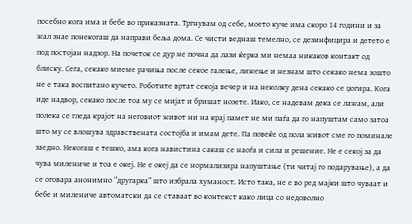посебно кога има и бебе во приказната. Тргнувам од себе, моето куче има скоро 14 години и за жал знае понекогаш да направи беља дома. Се чисти веднаш темелно, се дезинфицира и детето е под постојан надзор. На почеток се дур не почна да лази ќерка ми немаа никаков контакт од блиску. Сега, секако миеме рачиња после секое галење, лижење и незнам што секако нема зошто не е така воспитано кучето. Роботите вртат секоја вечер и на неколку дена секако се џогира. Кога иде надвор, секако после тоа му се мијат и бришат нозете. Иако, се надевам дека се лажам, али полека се гледа крајот на неговиот живот ни на крај памет не ми паѓа да го напуштам само затоа што му се влошува здравствената состојба и имам дете. Па повеќе од пола живот сме го поминале заедно. Некогаш е тешко, ама кога навистина сакаш се наоѓа и сила и решение. Не е секој за да чува милениче и тоа е океј. Не е океј да се нормализира напуштање (ти читај го подарување), а да се оговара анонимно “другарка” што избрала хуманост. Исто така, не е во ред мајки што чуваат и бебе и милениче автоматски да се ставаат во контекст како лица со недоволно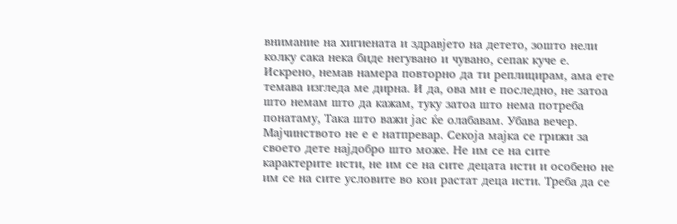внимание на хигиената и здравјето на детето, зошто нели колку сака нека биде негувано и чувано, сепак куче е. Искрено, немав намера повторно да ти реплицирам, ама ете темава изгледа ме дирна. И да, ова ми е последно, не затоа што немам што да кажам, туку затоа што нема потреба понатаму, Така што важи јас ќе олабавам. Убава вечер.
Мајчинството не е е натпревар. Секоја мајка се грижи за своето дете најдобро што може. Не им се на сите карактерите исти, не им се на сите децата исти и особено не им се на сите условите во кои растат деца исти. Треба да се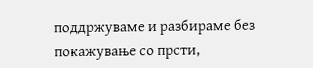поддржуваме и разбираме без покажување со прсти,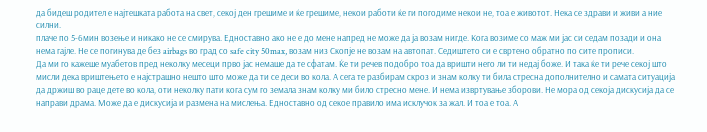да бидеш родител е најтешката работа на свет, секој ден грешиме и ќе грешиме, некои работи ќе ги погодиме некои не, тоа е животот. Нека се здрави и живи а ние силни.
плаче по 5-6мин возење и никако не се смирува. Едноставно ако не е до мене напред не може да ја возам нигде. Кога возиме со маж ми јас си седам позади и она нема гајле. Не се погинува де без airbags во град со safe city 50max, возам низ Скопје не возам на автопат. Седиштето си е свртено обратно по сите прописи.
Да ми го кажеше муабетов пред неколку месеци прво јас немаше да те сфатам. Ќе ти речев подобро тоа да вришти него ли ти недај боже. И така ќе ти рече секој што мисли дека вриштењето е најстрашно нешто што може да ти се деси во кола. А сега те разбирам скроз и знам колку ти била стресна дополнително и самата ситуација да држиш во раце дете во кола, оти неколку пати кога сум го земала знам колку ми било стресно мене. И нема извртување зборови. Не мора од секоја дискусија да се направи драма. Може да е дискусија и размена на мислења. Едноставно од секое правило има исклучок за жал. И тоа е тоа. А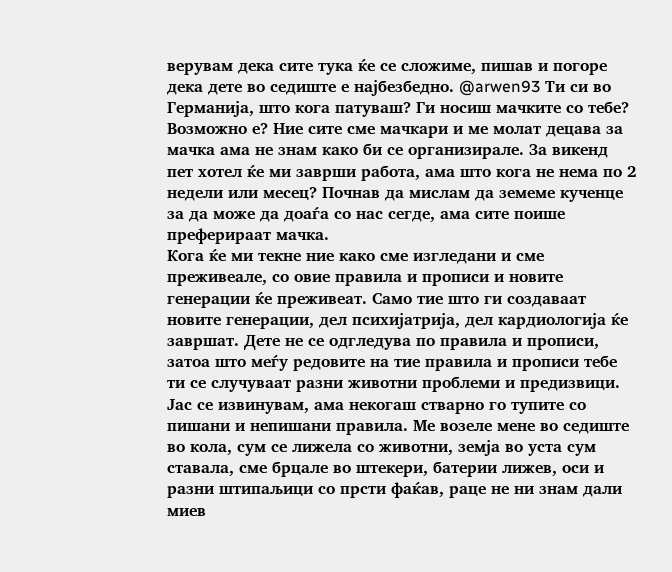верувам дека сите тука ќе се сложиме, пишав и погоре дека дете во седиште е најбезбедно. @arwen93 Ти си во Германија, што кога патуваш? Ги носиш мачките со тебе? Возможно е? Ние сите сме мачкари и ме молат децава за мачка ама не знам како би се организирале. За викенд пет хотел ќе ми заврши работа, ама што кога не нема по 2 недели или месец? Почнав да мислам да земеме кученце за да може да доаѓа со нас сегде, ама сите поише преферираат мачка.
Кога ќе ми текне ние како сме изгледани и сме преживеале, со овие правила и прописи и новите генерации ќе преживеат. Само тие што ги создаваат новите генерации, дел психијатрија, дел кардиологија ќе завршат. Дете не се одгледува по правила и прописи, затоа што меѓу редовите на тие правила и прописи тебе ти се случуваат разни животни проблеми и предизвици. Јас се извинувам, ама некогаш стварно го тупите со пишани и непишани правила. Ме возеле мене во седиште во кола, сум се лижела со животни, земја во уста сум ставала, сме брцале во штекери, батерии лижев, оси и разни штипаљици со прсти фаќав, раце не ни знам дали миев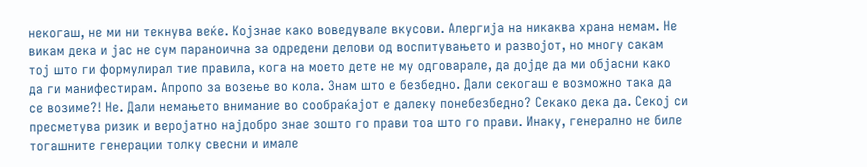некогаш, не ми ни текнува веќе. Којзнае како воведувале вкусови. Алергија на никаква храна немам. Не викам дека и јас не сум параноична за одредени делови од воспитувањето и развојот, но многу сакам тој што ги формулирал тие правила, кога на моето дете не му одговарале, да дојде да ми објасни како да ги манифестирам. Апропо за возење во кола. Знам што е безбедно. Дали секогаш е возможно така да се возиме?! Не. Дали немањето внимание во сообраќајот е далеку понебезбедно? Секако дека да. Секој си пресметува ризик и веројатно најдобро знае зошто го прави тоа што го прави. Инаку, генерално не биле тогашните генерации толку свесни и имале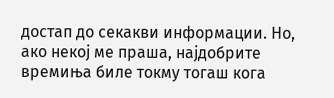достап до секакви информации. Но, ако некој ме праша, најдобрите времиња биле токму тогаш кога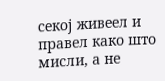секој живеел и правел како што мисли, а не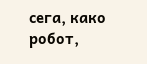сега, како робот,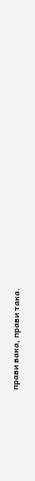прави вака, прави така.